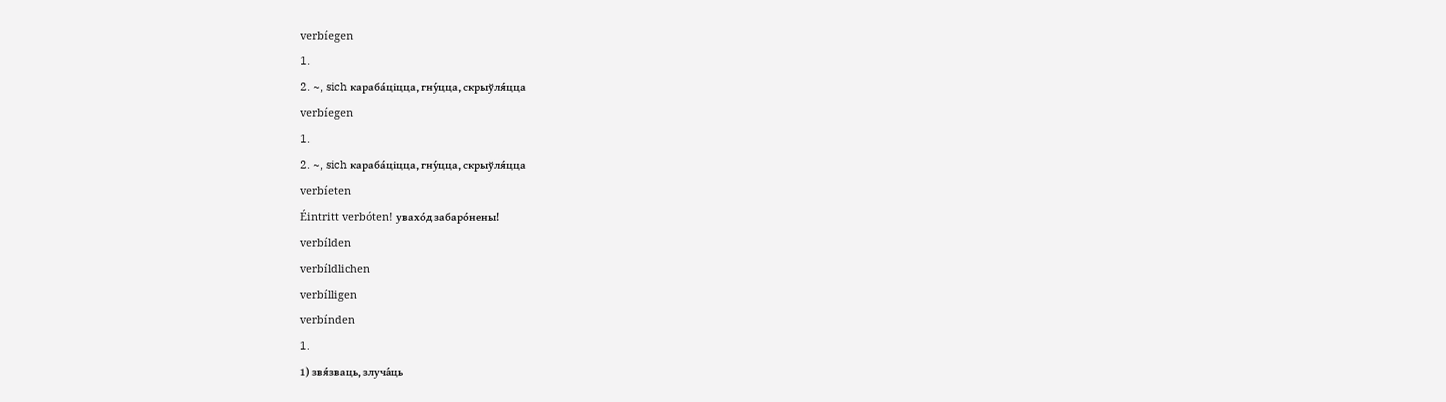verbíegen
1.
2. ~, sich караба́ціцца, гну́цца, скрыўля́цца
verbíegen
1.
2. ~, sich караба́ціцца, гну́цца, скрыўля́цца
verbíeten
Éintritt verbóten! увахо́д забаро́нены!
verbílden
verbíldlichen
verbílligen
verbínden
1.
1) звя́зваць, злуча́ць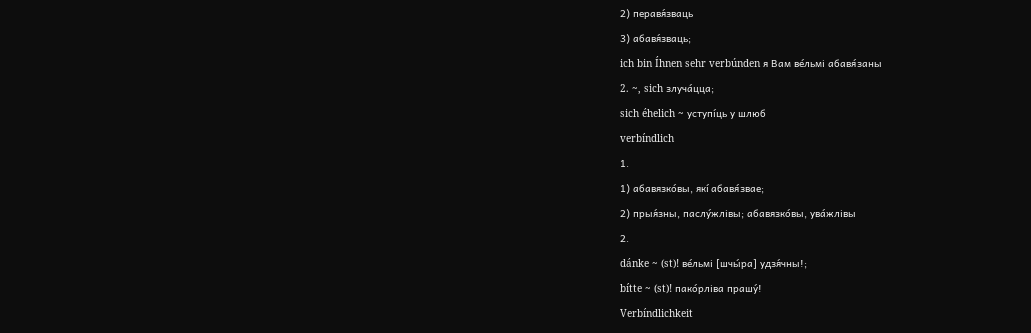2) перавя́зваць
3) абавя́зваць;
ich bin Íhnen sehr verbúnden я Вам ве́льмі абавя́заны
2. ~, sich злуча́цца;
sich éhelich ~ уступі́ць у шлюб
verbíndlich
1.
1) абавязко́вы, які́ абавя́звае;
2) прыя́зны, паслу́жлівы; абавязко́вы, ува́жлівы
2.
dánke ~ (st)! ве́льмі [шчы́ра] удзя́чны!;
bítte ~ (st)! пако́рліва прашу́!
Verbíndlichkeit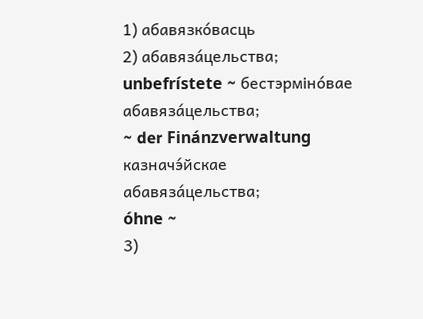1) абавязко́васць
2) абавяза́цельства;
unbefrístete ~ бестэрміно́вае абавяза́цельства;
~ der Finánzverwaltung казначэ́йскае абавяза́цельства;
óhne ~
3)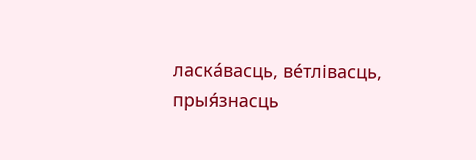ласка́васць, ве́тлівасць, прыя́знасць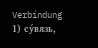Verbíndung
1) су́вязь,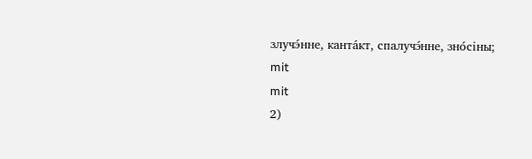злучэ́нне, канта́кт, спалучэ́нне, зно́сіны;
mit
mit
2)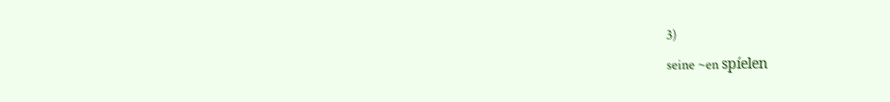3)
seine ~en spíelen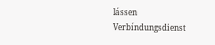lássen
Verbíndungsdienst